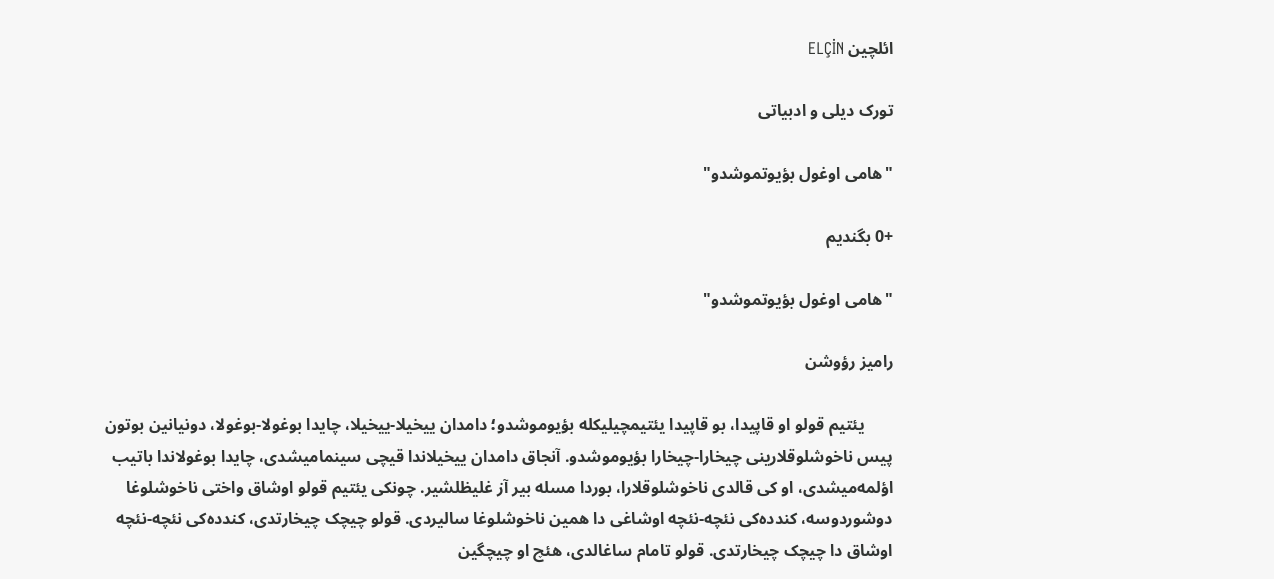ائلچین ELÇİN

تورک دیلی و ادبیاتی

"هامی اوغول بؤیوتموشدو"

+0 بگندیم

"هامی اوغول بؤیوتموشدو"

رامیز رؤوشن

       یئتیم قولو او قاپیدا، بو قاپیدا یئتیمچیلیکله بؤیوموشدو؛ دامدان ییخیلا-ییخیلا، چایدا بوغولا-بوغولا، دونیانین بوتون پیس ناخوشلوقلارینی چیخارا-چیخارا بؤیوموشدو. آنجاق دامدان ییخیلاندا قیچی سینمامیشدی، چایدا بوغولاندا باتیب اؤلمه‌میشدی، او کی قالدی ناخوشلوقلارا، بوردا مسله بیر آز غلیظلشیر. چونکی یئتیم قولو اوشاق واختی ناخوشلوغا دوشوردوسه، کندده‌کی نئچه-نئچه اوشاغی دا همین ناخوشلوغا سالیردی. قولو چیچک چیخارتدی، کندده‌کی نئچه-نئچه اوشاق دا چیچک چیخارتدی. قولو تامام ساغالدی، هئچ او چیچگین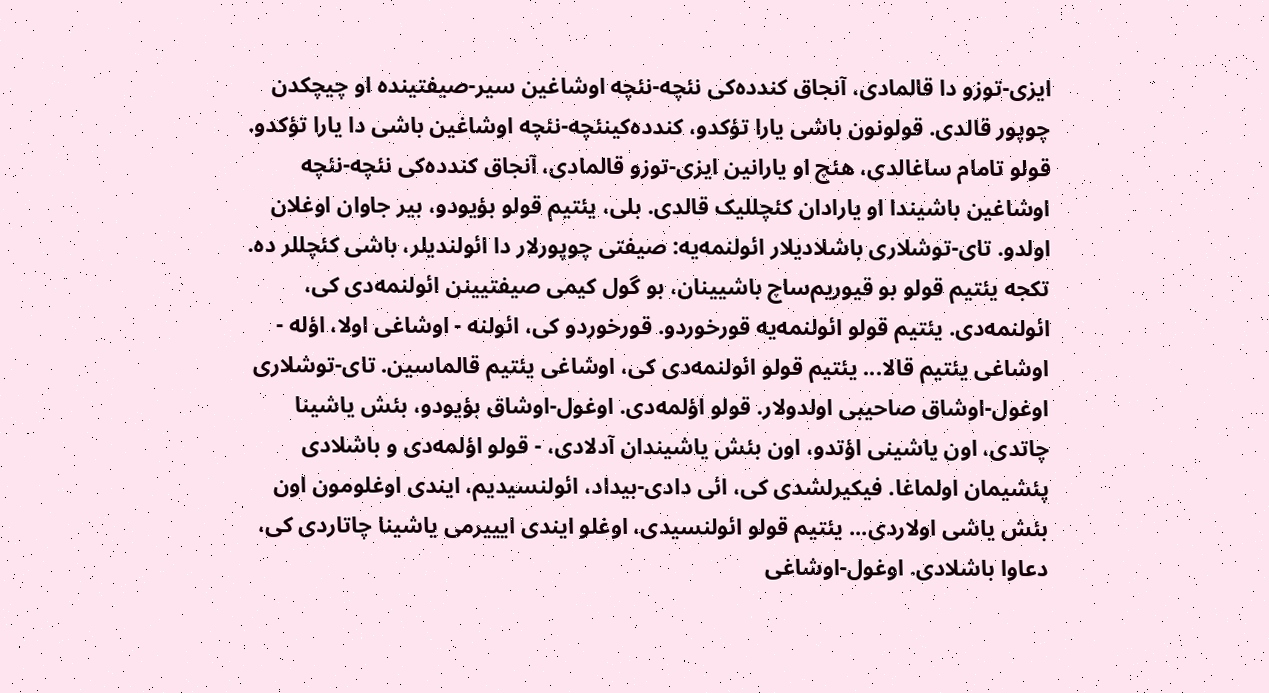ایزی-توزو دا قالمادی، آنجاق کندده‌کی نئچه-نئچه اوشاغین سیر-صیفتینده او چیچکدن چوپور قالدی. قولونون باشی یارا تؤکدو، کندده‌کینئچه-نئچه اوشاغین باشی دا یارا تؤکدو. قولو تامام ساغالدی، هئچ او یارانین ایزی-توزو قالمادی، آنجاق کندده‌کی نئچه-نئچه اوشاغین باشیندا او یارادان کئچللیک قالدی. بلی، یئتیم قولو بؤیودو، بیر جاوان اوغلان اولدو. تای-توشلاری باشلادیلار ائولنمه‌یه: صیفتی چوپورلار دا ائولندیلر، باشی کئچللر ده. تکجه یئتیم قولو بو قیوریم‌ساچ باشیینان، بو گول کیمی صیفتیینن ائولنمه‌دی کی، ائولنمه‌دی. یئتیم قولو ائولنمه‌یه قورخوردو. قورخوردو کی، ائولنه - اوشاغی اولا، اؤله - اوشاغی یئتیم قالا... یئتیم قولو ائولنمه‌دی کی، اوشاغی یئتیم قالماسین. تای-توشلاری اوغول-اوشاق صاحیبی اولدولار. قولو اؤلمه‌دی. اوغول-اوشاق بؤیودو، بئش یاشینا چاتدی، اون یاشینی اؤتدو، اون بئش یاشیندان آدلادی، - قولو اؤلمه‌دی و باشلادی پئشیمان اولماغا. فیکیرلشدی کی، ائی دادی-بیداد، ائولنسیدیم، ایندی اوغلومون اون بئش یاشی اولاردی... یئتیم قولو ائولنسیدی، اوغلو ایندی ایییرمی یاشینا چاتاردی کی، دعاوا باشلادی. اوغول-اوشاغی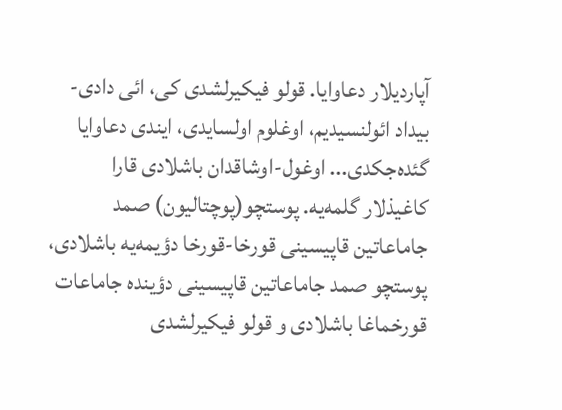آپاردیلار دعاوایا. قولو فیکیرلشدی کی، ائی دادی-بیداد ائولنسیدیم، اوغلوم اولسایدی، ایندی دعاوایا گئده‌جکدی... اوغول-اوشاقدان باشلادی قارا کاغیذلار گلمه‌یه. پوستچو(پوچتالیون) صمد جاماعاتین قاپیسینی قورخا-قورخا دؤیمه‌یه باشلادی، پوستچو صمد جاماعاتین قاپیسینی دؤینده جاماعات قورخماغا باشلادی و قولو فیکیرلشدی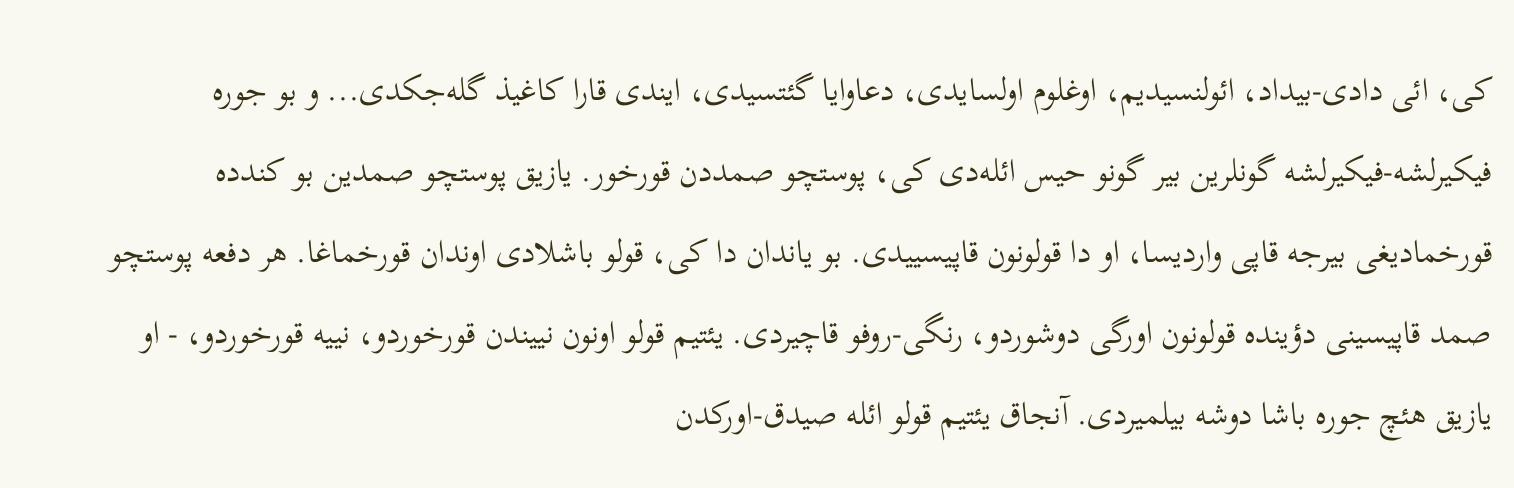کی، ائی دادی-بیداد، ائولنسیدیم، اوغلوم اولسایدی، دعاوایا گئتسیدی، ایندی قارا کاغیذ گله‌جکدی... و بو جوره فیکیرلشه-فیکیرلشه گونلرین بیر گونو حیس ائله‌دی کی، پوستچو صمددن قورخور. یازیق پوستچو صمدین بو کندده قورخمادیغی بیرجه قاپی واردیسا، او دا قولونون قاپیسییدی. بو یاندان دا کی، قولو باشلادی اوندان قورخماغا. هر دفعه پوستچو صمد قاپیسینی دؤینده قولونون اورگی دوشوردو، رنگی-روفو قاچیردی. یئتیم قولو اونون نییندن قورخوردو، نییه قورخوردو، - او یازیق هئچ جوره باشا دوشه بیلمیردی. آنجاق یئتیم قولو ائله صیدق-اورکدن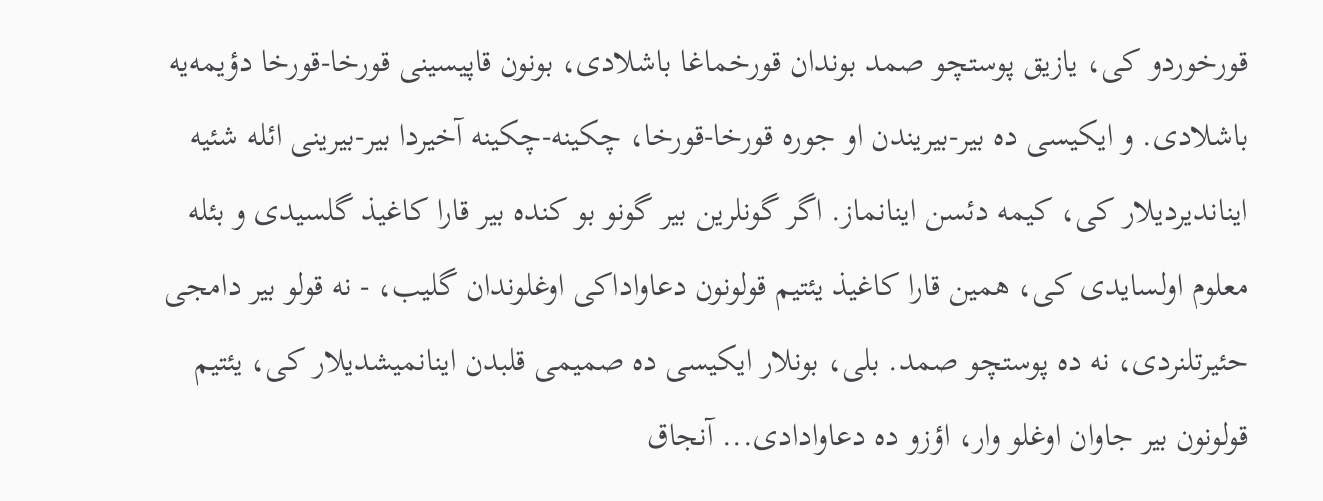قورخوردو کی، یازیق پوستچو صمد بوندان قورخماغا باشلادی، بونون قاپیسینی قورخا-قورخا دؤیمه‌یه باشلادی. و ایکیسی ده بیر-بیریندن او جوره قورخا-قورخا، چکینه-چکینه آخیردا بیر-بیرینی ائله شئیه ایناندیردیلار کی، کیمه دئسن اینانماز. اگر گونلرین بیر گونو بو کنده بیر قارا کاغیذ گلسیدی و بئله معلوم اولسایدی کی، همین قارا کاغیذ یئتیم قولونون دعاواداکی اوغلوندان گلیب، - نه قولو بیر دامجی حئیرتلنردی، نه ده پوستچو صمد. بلی، بونلار ایکیسی ده صمیمی قلبدن اینانمیشدیلار کی، یئتیم قولونون بیر جاوان اوغلو وار، اؤزو ده دعاوادادی... آنجاق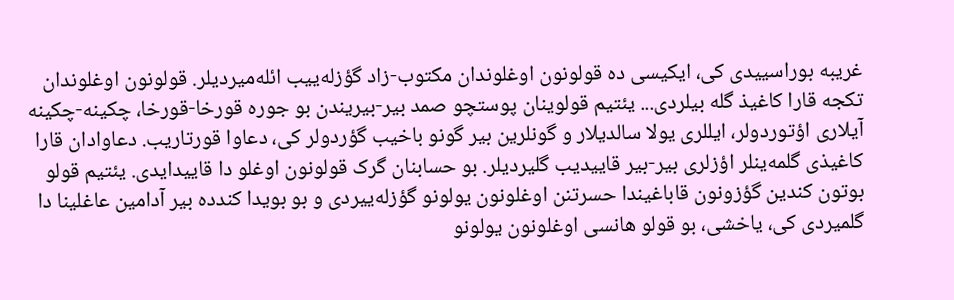غریبه بوراسییدی کی، ایکیسی ده قولونون اوغلوندان مکتوب-زاد گؤزله‌ییب ائله‌میردیلر. قولونون اوغلوندان تکجه قارا کاغیذ گله بیلردی... یئتیم قولوینان پوستچو صمد بیر-بیریندن بو جوره قورخا-قورخا، چکینه-چکینه آیلاری اؤتوردولر، ایللری یولا سالدیلار و گونلرین بیر گونو باخیب گؤردولر کی، دعاوا قورتاریب. دعاوادان قارا کاغیذی گلمه‌ینلر اؤزلری بیر-بیر قاییدیب گلیردیلر. بو حسابنان گرک قولونون اوغلو دا قاییدایدی. یئتیم قولو بوتون کندین گؤزونون قاباغیندا حسرتنن اوغلونون یولونو گؤزله‌ییردی و بو بویدا کندده بیر آدامین عاغلینا دا گلمیردی کی، یاخشی، بو قولو هانسی اوغلونون یولونو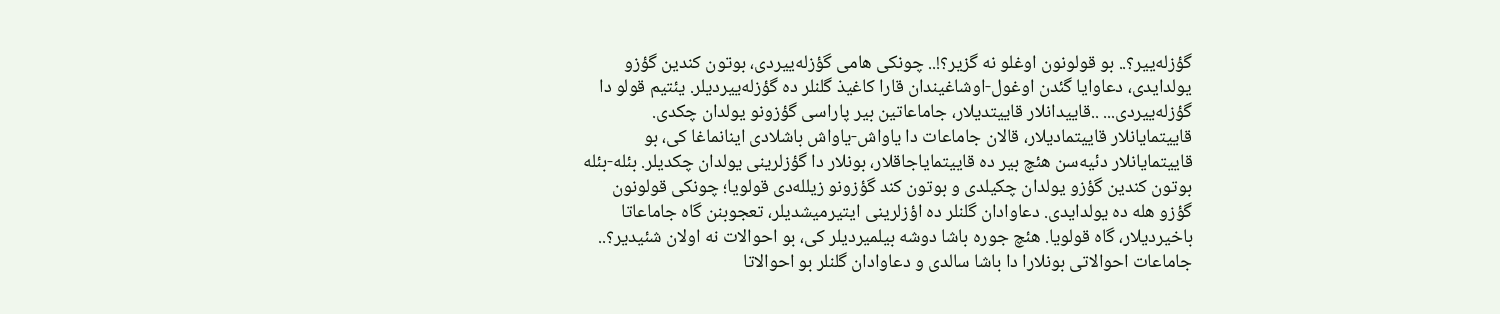گؤزله‌ییر؟.. بو قولونون اوغلو نه گزیر؟!.. چونکی هامی گؤزله‌ییردی، بوتون کندین گؤزو یولدایدی، دعاوایا گئدن اوغول-اوشاغیندان قارا کاغیذ گلنلر ده گؤزله‌ییردیلر. یئتیم قولو دا گؤزله‌ییردی... ..قاییدانلار قاییتدیلار، جاماعاتین بیر پاراسی گؤزونو یولدان چکدی. قاییتمایانلار قاییتمادیلار، قالان جاماعات دا یاواش-یاواش باشلادی اینانماغا کی، بو قاییتمایانلار دئیه‌سن هئچ بیر ده قاییتمایاجاقلار، بونلار دا گؤزلرینی یولدان چکدیلر. بئله-بئله بوتون کندین گؤزو یولدان چکیلدی و بوتون کند گؤزونو زیلله‌دی قولویا؛ چونکی قولونون گؤزو هله ده یولدایدی. دعاوادان گلنلر ده اؤزلرینی ایتیرمیشدیلر، تعجوبنن گاه جاماعاتا باخیردیلار، گاه قولویا. هئچ جوره باشا دوشه بیلمیردیلر کی، بو احوالات نه اولان شئیدیر؟.. جاماعات احوالاتی بونلارا دا باشا سالدی و دعاوادان گلنلر بو احوالاتا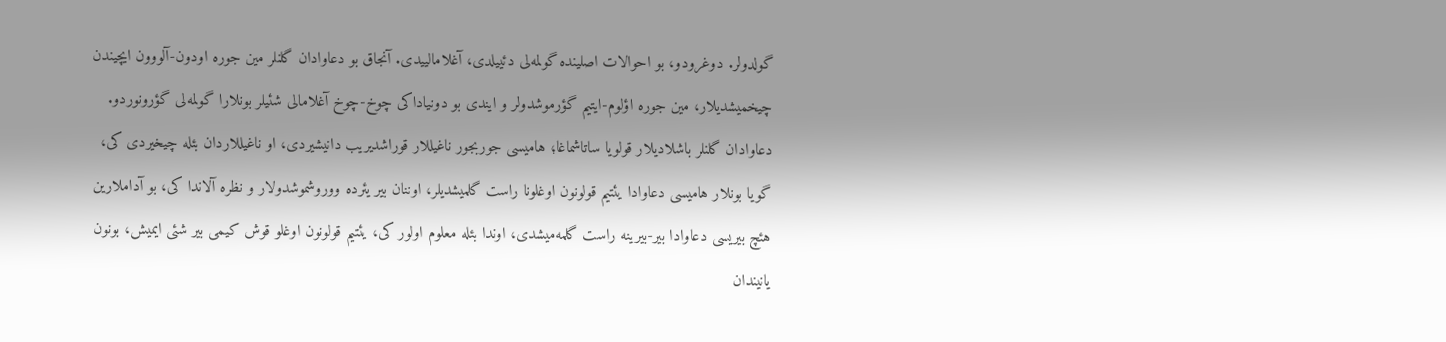گولدولر. دوغرودو، بو احوالات اصلینده گولمه‌لی دئییلدی، آغلامالییدی. آنجاق بو دعاوادان گلنلر مین جوره اودون-آلووون ایچیندن چیخمیشدیلار، مین جوره اؤلوم-ایتیم گؤرموشدولر و ایندی بو دونیاداکی چوخ-چوخ آغلامالی شئیلر بونلارا گولمه‌لی گؤرونوردو. دعاوادان گلنلر باشلادیلار قولویا ساتاشماغا؛ هامیسی جوربجور ناغیللار قوراشدیریب دانیشیردی، او ناغیللاردان بئله چیخیردی کی، گویا بونلار هامیسی دعاوادا یئتیم قولونون اوغلونا راست گلمیشدیلر، اوننان بیر یئرده ووروشموشدولار و نظره آلاندا کی، بو آداملارین هئچ بیریسی دعاوادا بیر-بیرینه راست گلمه‌میشدی، اوندا بئله معلوم اولور کی، یئتیم قولونون اوغلو قوش کیمی بیر شئی ایمیش، بونون یانیندان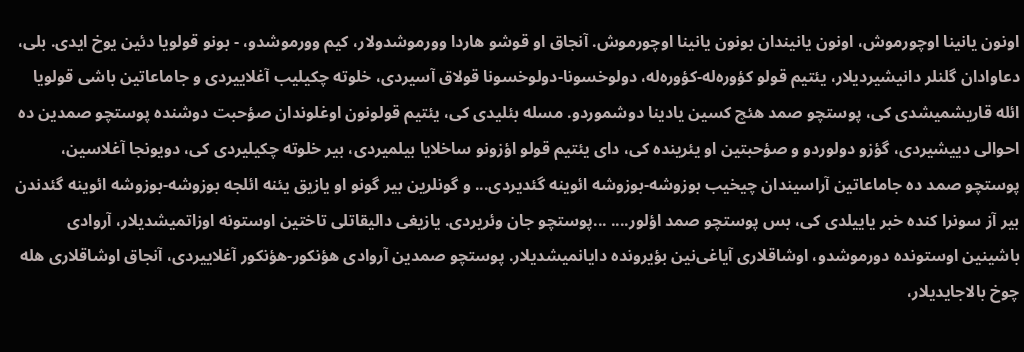اونون یانینا اوچورموش، اونون یانیندان بونون یانینا اوچورموش. آنجاق او قوشو هاردا وورموشدولار، کیم وورموشدو، - بونو قولویا دئین یوخ ایدی. بلی، دعاوادان گلنلر دانیشیردیلار، یئتیم قولو کؤوره‌له-کؤوره‌له، دولوخسونا-دولوخسونا قولاق آسیردی، خلوته چکیلیب آغلاییردی و جاماعاتین باشی قولویا ائله قاریشمیشدی کی، پوستچو صمد هئچ کسین یادینا دوشموردو. مسله بئلیدی کی، یئتیم قولونون اوغلوندان صؤحبت دوشنده پوستچو صمد‌ین ده احوالی دییشیردی، گؤزو دولوردو و صؤحبتین او یئرینده کی، دای یئتیم قولو اؤزونو ساخلایا بیلمیردی، بیر خلوته چکیلیردی کی، دویونجا آغلاسین، پوستچو صمد ده جاماعاتین آراسیندان چیخیب بوزوشه-بوزوشه ائوینه گئدیردی... و گونلرین بیر گونو او یازیق یئنه ائلجه بوزوشه-بوزوشه ائوینه گئدندن بیر آز سونرا کنده خبر یاییلدی کی، بس پوستچو صمد اؤلور.... ...پوستچو جان وئریردی. یازیغی دالیقاتلی تاختین اوستونه اوزاتمیشدیلار، آروادی باشینین اوستونده دورموشدو، اوشاقلاری آیاغی‌نین بؤیرونده دایانمیشدیلار. پوستچو صمدین آروادی هؤنکور-هؤنکور آغلاییردی، آنجاق اوشاقلاری هله چوخ بالاجایدیلار،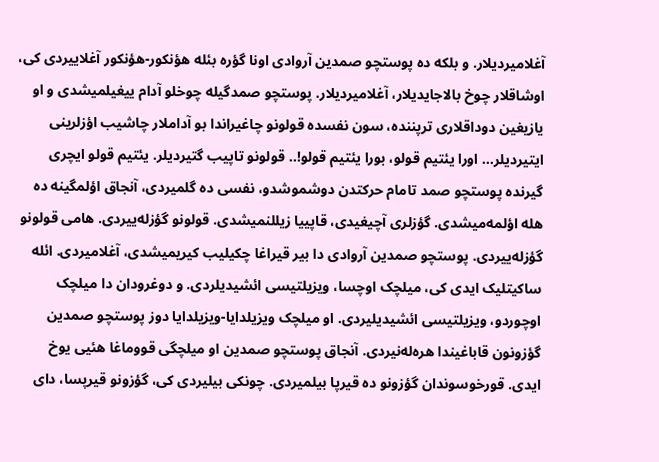آغلامیردیلار. و بلکه ده پوستچو صمدین آروادی اونا گؤره بئله هؤنکور-هؤنکور آغلاییردی کی، اوشاقلار چوخ بالاجایدیلار، آغلامیردیلار. پوستچو صمدگیله چوخلو آدام ییغیلمیشدی و او یازیغین دوداقلاری ترپننده، سون نفسده قولونو چاغیراندا بو آداملار چاشیب اؤزلرینی ایتیردیلر... اورا یئتیم قولو، بورا یئتیم قولو!.. قولونو تاپیب گتیردیلر. یئتیم قولو ایچری گیرنده پوستچو صمد تامام حرکتدن دوشموشدو، نفسی ده گلمیردی، آنجاق اؤلمگینه ده هله اؤلمه‌میشدی. گؤزلری آچیغیدی، قاپییا زیللنمیشدی. قولونو گؤزله‌ییردی. هامی قولونو گؤزله‌ییردی. پوستچو صمدین آروادی دا بیر قیراغا چکیلیب کیریمیشدی، آغلامیردی. ائله ساکیتلیک ایدی کی، میلچک اوچسا، ویزیلتیسی ائشیدیلردی. و دوغرودان دا میلچک اوچوردو، ویزیلتیسی ائشیدیلیردی. او میلچک ویزیلدایا-ویزیلدایا دوز پوستچو صمدین گؤزونون قاباغیندا هره‌له‌نیردی. آنجاق پوستچو صمدین او میلچگی قووماغا هئیی یوخ ایدی. قورخوسوندان گؤزونو ده قیرپا بیلمیردی. چونکی بیلیردی کی، گؤزونو قیرپسا، دای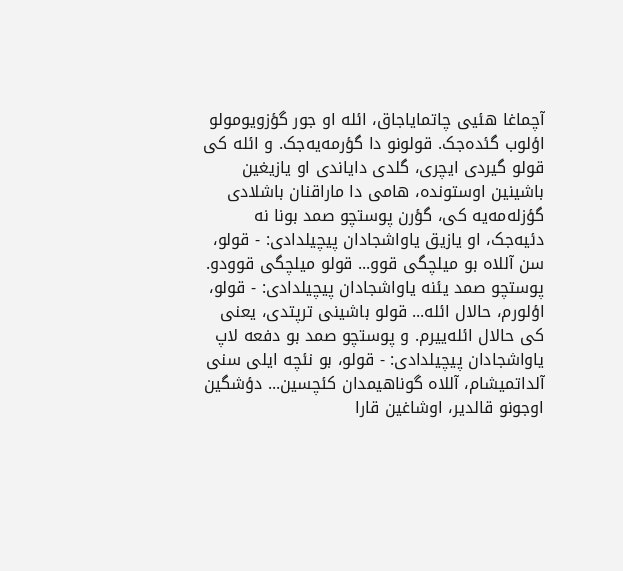آچماغا هئیی چاتمایاجاق، ائله او جور گؤزویومولو اؤلوب گئده‌جک. قولونو دا گؤرمه‌یه‌جک. و ائله کی قولو گیردی ایچری، گلدی دایاندی او یازیغین باشینین اوستونده، هامی دا ماراقنان باشلادی گؤزله‌مه‌یه کی، گؤرن پوستچو صمد بونا نه دئیه‌جک، او یازیق یاواشجادان پیچیلدادی: - قولو، سن آللاه بو میلچگی قوو... قولو میلچگی قوودو. پوستچو صمد یئنه یاواشجادان پیچیلدادی: - قولو، اؤلورم، حالال ائله... قولو باشینی ترپتدی، یعنی کی حالال ائله‌ییرم. و پوستچو صمد بو دفعه لاپ یاواشجادان پیچیلدادی: - قولو، بو نئچه ایلی سنی آلداتمیشام، آللاه گوناهیمدان کئچسین... دؤشگین اوجونو قالدیر، اوشاغین قارا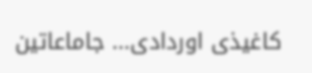کاغیذی اوردادی... جاماعاتین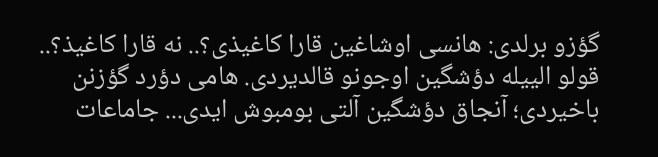گؤزو برلدی: هانسی اوشاغین قارا کاغیذی؟.. نه قارا کاغیذ؟.. قولو الییله دؤشگین اوجونو قالدیردی. هامی دؤرد گؤزنن باخیردی؛ آنجاق دؤشگین آلتی بومبوش ایدی... جاماعات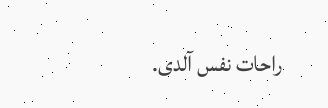راحات نفس آلدی.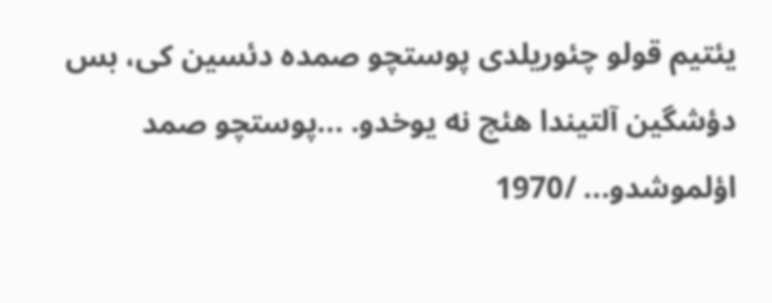یئتیم قولو چئوریلدی پوستچو صمده دئسین کی، بس دؤشگین آلتیندا هئچ نه یوخدو. ...پوستچو صمد اؤلموشدو... /1970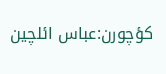کؤچورن:عباس ائلچین